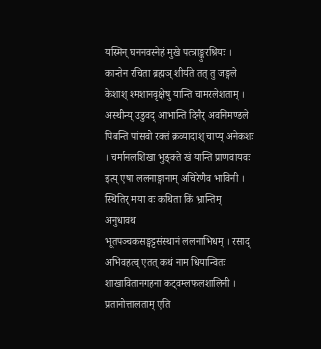यस्मिन् घननवस्नेहं मुखे पत्त्राङ्कुरश्रियः । कान्तेन रचिता ब्रह्मञ् शीर्यते तत् तु जङ्गले
केशाश् श्मशानवृक्षेषु यान्ति चामरलेशताम् । अस्थीन्य् उडुवद् आभान्ति दिनैर् अवनिमण्डले
पिबन्ति पांसवो रक्तं क्रव्यादाश् चाप्य् अनेकशः । चर्मानलशिखा भुङ्क्ते खं यान्ति प्राणवायवः
इत्य् एषा ललनाङ्गानाम् अचिरेणैव भाविनी । स्थितिर् मया वः कथिता किं भ्रान्तिम् अनुधावथ
भूतपञ्चकसङ्घट्टसंस्थानं ललनाभिधम् । रसाद् अभिवहत्व् एतत् कथं नाम धियान्वितः
शाखावितानगहना कट्वम्लफलशालिनी । प्रतानोत्तालताम् एति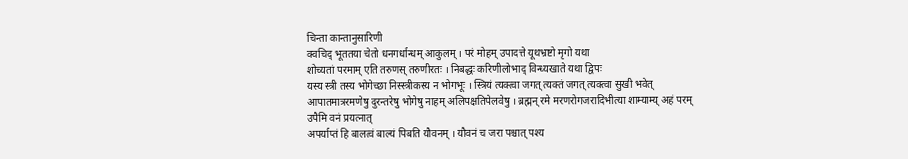चिन्ता कान्तानुसारिणी
क्वचिद् भूततया चेतो धनगर्धान्धम् आकुलम् । परं मोहम् उपादत्ते यूथभ्रष्टो मृगो यथा
शोच्यतां परमाम् एति तरुणस् तरुणीरतः । निबद्धः करिणीलोभाद् विन्ध्यखाते यथा द्विपः
यस्य स्त्री तस्य भोगेच्छा निस्स्त्रीकस्य न भोगभूः । स्त्रियं त्यक्त्वा जगत् त्यक्तं जगत् त्यक्त्वा सुखी भवेत्
आपातमात्ररमणेषु दुरन्तरेषु भोगेषु नाहम् अलिपक्षतिपेलवेषु । ब्रह्मन् रमे मरणरोगजरादिभीत्या शाम्याम्य् अहं परम् उपैमि वनं प्रयत्नात्
अपर्याप्तं हि बालत्वं बाल्यं पिबति यौवनम् । यौवनं च जरा पश्चात् पश्य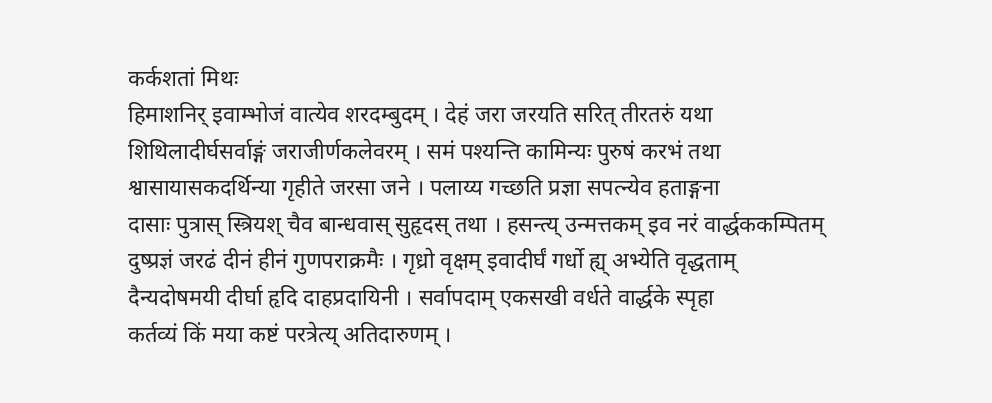कर्कशतां मिथः
हिमाशनिर् इवाम्भोजं वात्येव शरदम्बुदम् । देहं जरा जरयति सरित् तीरतरुं यथा
शिथिलादीर्घसर्वाङ्गं जराजीर्णकलेवरम् । समं पश्यन्ति कामिन्यः पुरुषं करभं तथा
श्वासायासकदर्थिन्या गृहीते जरसा जने । पलाय्य गच्छति प्रज्ञा सपत्न्येव हताङ्गना
दासाः पुत्रास् स्त्रियश् चैव बान्धवास् सुहृदस् तथा । हसन्त्य् उन्मत्तकम् इव नरं वार्द्धककम्पितम्
दुष्प्रज्ञं जरढं दीनं हीनं गुणपराक्रमैः । गृध्रो वृक्षम् इवादीर्घं गर्धो ह्य् अभ्येति वृद्धताम्
दैन्यदोषमयी दीर्घा हृदि दाहप्रदायिनी । सर्वापदाम् एकसखी वर्धते वार्द्धके स्पृहा
कर्तव्यं किं मया कष्टं परत्रेत्य् अतिदारुणम् ।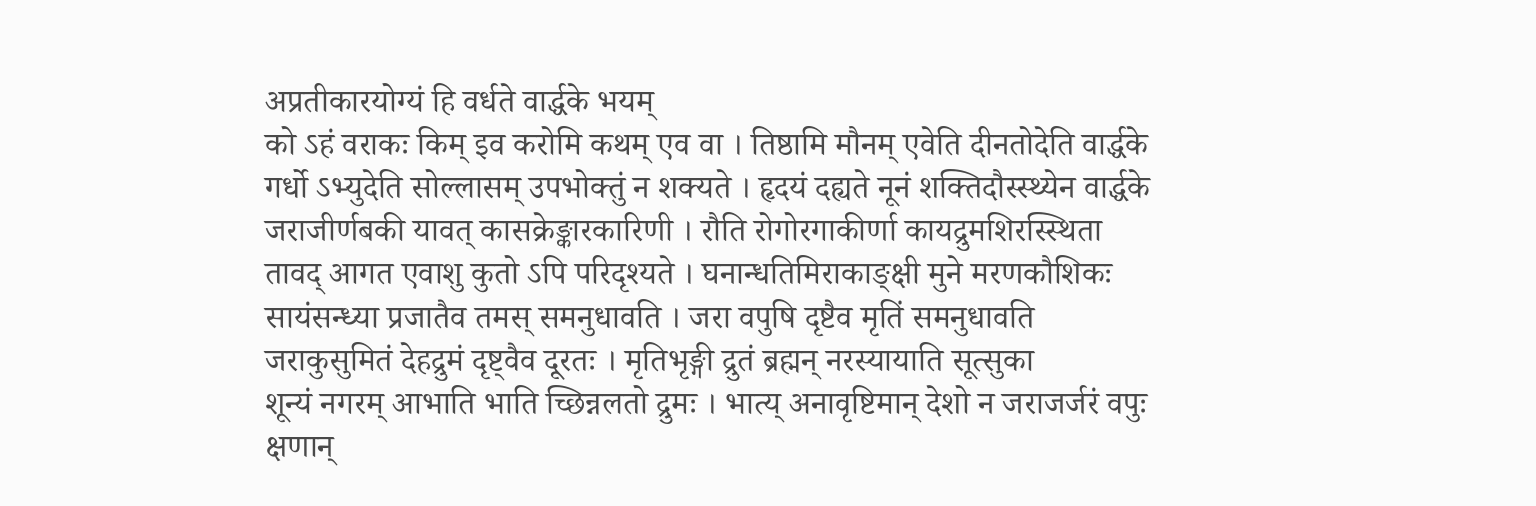अप्रतीकारयोग्यं हि वर्धते वार्द्धके भयम्
को ऽहं वराकः किम् इव करोमि कथम् एव वा । तिष्ठामि मौनम् एवेति दीनतोदेति वार्द्धके
गर्धो ऽभ्युदेति सोल्लासम् उपभोक्तुं न शक्यते । हृदयं दह्यते नूनं शक्तिदौस्स्थ्येन वार्द्धके
जराजीर्णबकी यावत् कासक्रेङ्कारकारिणी । रौति रोगोरगाकीर्णा कायद्रुमशिरस्स्थिता
तावद् आगत एवाशु कुतो ऽपि परिदृश्यते । घनान्धतिमिराकाङ्क्षी मुने मरणकौशिकः
सायंसन्ध्या प्रजातैव तमस् समनुधावति । जरा वपुषि दृष्टैव मृतिं समनुधावति
जराकुसुमितं देहद्रुमं दृष्ट्वैव दूरतः । मृतिभृङ्गी द्रुतं ब्रह्मन् नरस्यायाति सूत्सुका
शून्यं नगरम् आभाति भाति च्छिन्नलतो द्रुमः । भात्य् अनावृष्टिमान् देशो न जराजर्जरं वपुः
क्षणान्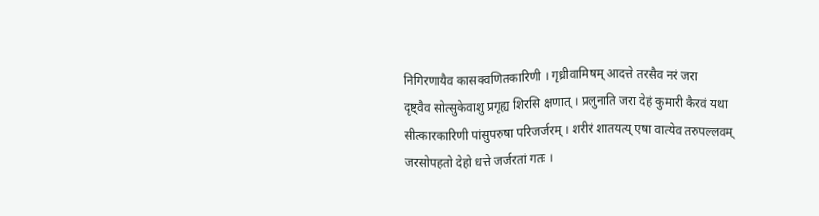निगिरणायैव कासक्वणितकारिणी । गृध्रीवामिषम् आदत्ते तरसैव नरं जरा
दृष्ट्वैव सोत्सुकेवाशु प्रगृह्य शिरसि क्षणात् । प्रलुनाति जरा देहं कुमारी कैरवं यथा
सीत्कारकारिणी पांसुपरुषा परिजर्जरम् । शरीरं शातयत्य् एषा वात्येव तरुपल्लवम्
जरसोपहतो देहो धत्ते जर्जरतां गतः ।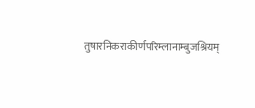तुषारनिकराकीर्णपरिम्लानाम्बुजश्रियम्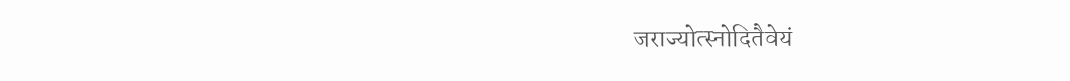जराज्योत्स्नोदितैवेयं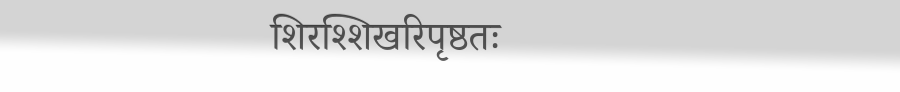शिरश्शिखरिपृष्ठतः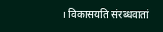। विकासयति संरब्धवातां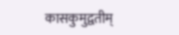कासकुमुद्वतीम्